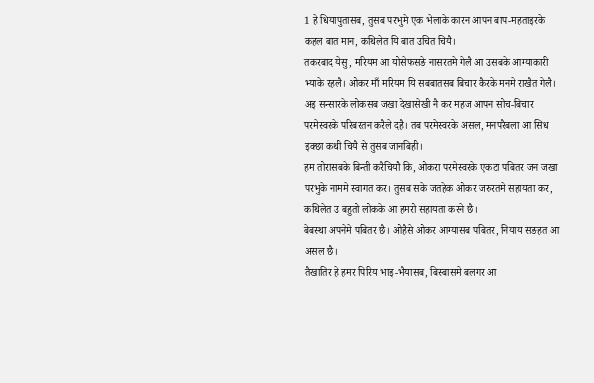1 हे धियापुतासब, तुसब परभुमे एक भेलाके कारन आपन बाप-महताइरके कहल बात मान, कथिलेत यि बात उचित चियै।
तकरबाद येसु, मरियम आ योसेफसङे नासरतमे गेलै आ उसबके आग्याकारी भ्याके रहलै। ओकर माँ मरियम यि सबबातसब बिचार कैरके मनमे राखैत गेलै।
अइ सन्सारके लोकसब जखा देखासेखी नै कर महज आपन सोच-बिचार परमेस्वरके परिबरतन करैले दहै। तब परमेस्वरके असल, मनपरैबला आ सिध इक्छा कथी चियै से तुसब जानबिही।
हम तोरासबके बिन्ती करैचियौ कि, ओकरा परमेस्वरके एकटा पबितर जन जखा परभुके नाममे स्वागत कर। तुसब सके जतहेक ओकर जरुरतमे सहायता कर, कथिलेत उ बहुतो लोकके आ हमरो सहायता करने छै।
बेबस्था अपनेमे पबितर छै। ओहैसे ओकर आग्यासब पबितर, नियाय सङहत आ असल छै।
तैखातिर हे हमर पिरिय भाइ-भैयासब, बिस्बासमे बलगर आ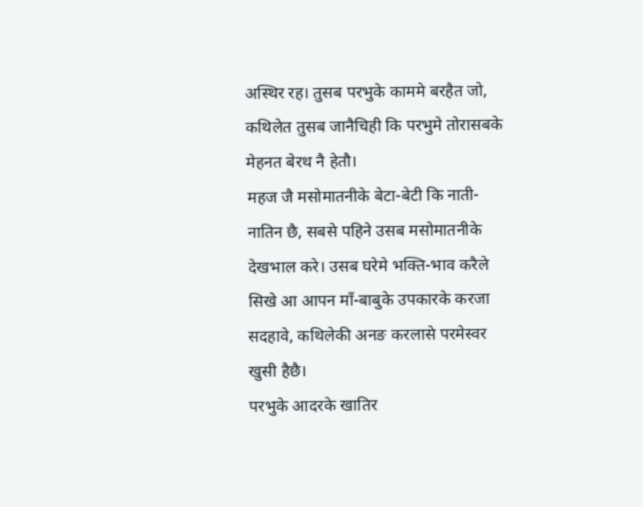अस्थिर रह। तुसब परभुके काममे बरहैत जो, कथिलेत तुसब जानैचिही कि परभुमे तोरासबके मेहनत बेरथ नै हेतौ।
महज जै मसोमातनीके बेटा-बेटी कि नाती-नातिन छै, सबसे पहिने उसब मसोमातनीके देखभाल करे। उसब घरेमे भक्ति-भाव करैले सिखे आ आपन माँ-बाबुके उपकारके करजा सदहावे, कथिलेकी अनङ करलासे परमेस्वर खुसी हैछै।
परभुके आदरके खातिर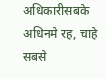अधिकारीसबके अधिनमे रह, चाहे सबसे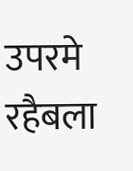उपरमे रहैबला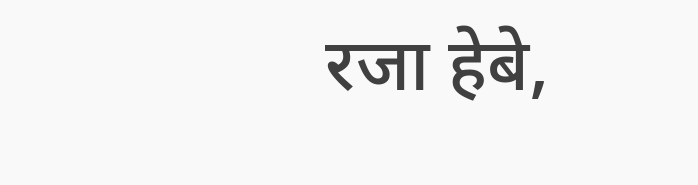रजा हेबे,